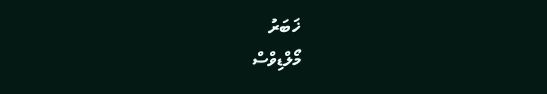ޚަބަރު
މޯލްޑިވްސް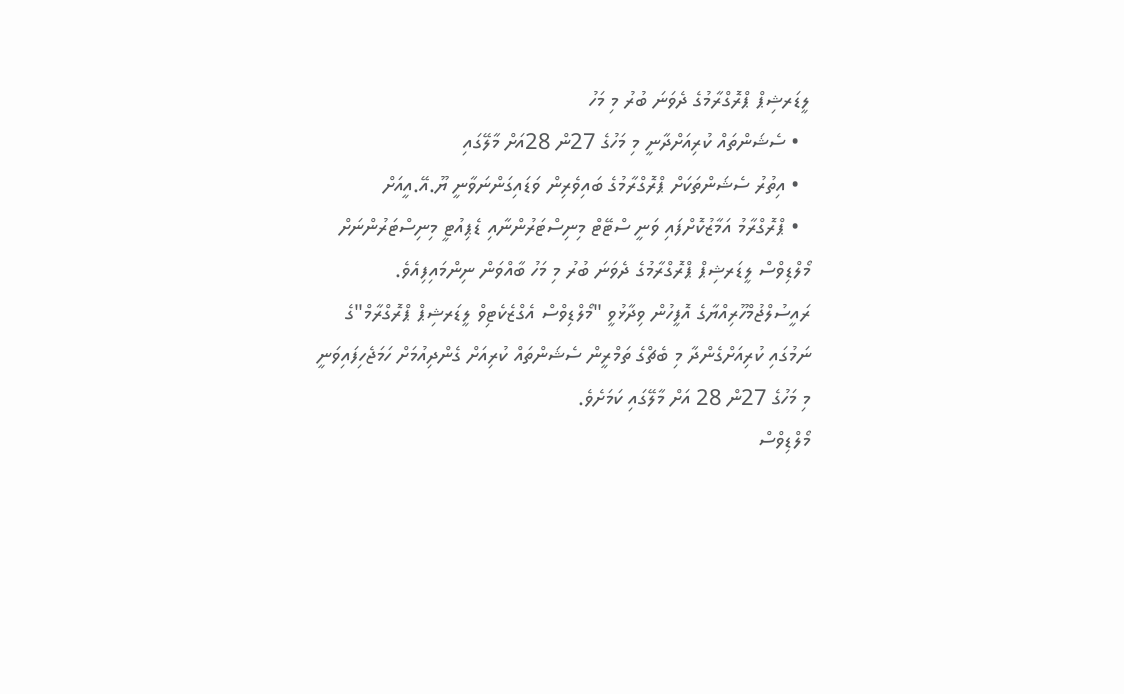ލީޑަރޝިޕް ޕްރޮގްރާމުގެ ދެވަނަ ބުރު މި މަހު
  • ސެޝަންތައް ކުރިއަށްދާނީ މި މަހުގެ 27ން 28އަށް މާލޭގައި
  • އިތުރު ސެޝަންތަކަށް ޕްރޮގްރާމުގެ ބައިވެރިން ވަޑައިގަންނަވާނީ ޔޫ.އޭ.އީއަށް
  • ޕްރޮގްރާމު އަމާޒުކޮށްފައި ވަނީ ސްޓޭޓް މިނިސްޓަރުންނާއި ޑެޕިއުޓީ މިނިސްޓަރުންނަށް
މޯލްޑިވްސް ލީޑަރޝިޕް ޕްރޮގްރާމުގެ ދެވަނަ ބުރު މި މަހު ބާއްވަން ނިންމައިފިއެވެ.
ރައީސުލްޖުމްހޫރިއްޔާގެ އޮފީހުން ވިދާޅުވީ "މޯލްޑިވްސް އެގްޒެކެޓިވް ލީޑަރޝިޕް ޕްރޮގްރާމް"ގެ ނަމުގައި ކުރިއަށްގެންދާ މި ބެޗްގެ ތަމްރީން ސެޝަންތައް ކުރިއަށް ގެންދިއުމަށް ހަމަޖެހިފައިވަނީ މި މަހުގެ 27ން 28 އަށް މާލޭގައި ކަމަށެވެ.
މޯލްޑިވްސް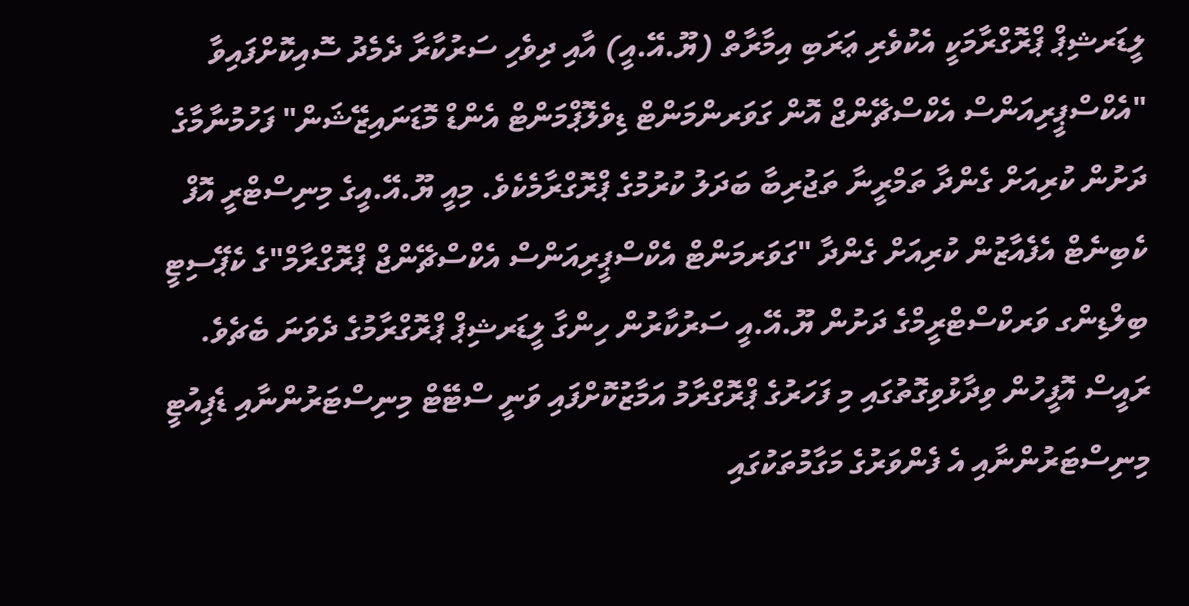ލީޑަރޝިޕް ޕްރޮގްރާމަކީ އެކުވެރި ޢަރަބި އިމާރާތް (ޔޫ.އޭ.އީ) އާއި ދިވެހި ސަރުކާރާ ދެމެދު ސޮއިކޮށްފައިވާ "އެކްސްޕީރިއަންސް އެކްސްޗޭންޖް އޮން ގަވަރންމަންޓް ޑިވެލޮޕްމަންޓް އެންޑް މޮޑަނައިޒޭޝަން" ފަހުމުނާމާގެ ދަށުން ކުރިއަށް ގެންދާ ތަމްރީނާ ތަޖުރިބާ ބަދަލު ކުރުމުގެ ޕްރޮގްރާމެކެވެ. މިއީ ޔޫ.އޭ.އީގެ މިނިސްޓްރީ އޮފް ކެބިނެޓް އެފެއާޒުން ކުރިއަށް ގެންދާ "ގަވަރމަންޓް އެކްސްޕީރިއަންސް އެކްސްޗޭންޖް ޕްރޮގްރާމް"ގެ ކެޕޭސިޓީ ބިލްޑިންގ ވަރކްސްޓްރީމްގެ ދަށުން ޔޫ.އޭ.އީ ސަރުކާރުން ހިންގާ ލީޑަރޝިޕް ޕްރޮގްރާމުގެ ދެވަނަ ބެޗެވެ.
ރައީސް އޮފީހުން ވިދާޅުވިގޮތުގައި މި ފަހަރުގެ ޕްރޮގްރާމު އަމާޒުކޮށްފައި ވަނީ ސްޓޭޓް މިނިސްޓަރުންނާއި ޑެޕިއުޓީ މިނިސްޓަރުންނާއި އެ ފެންވަރުގެ މަގާމުތަކުގައި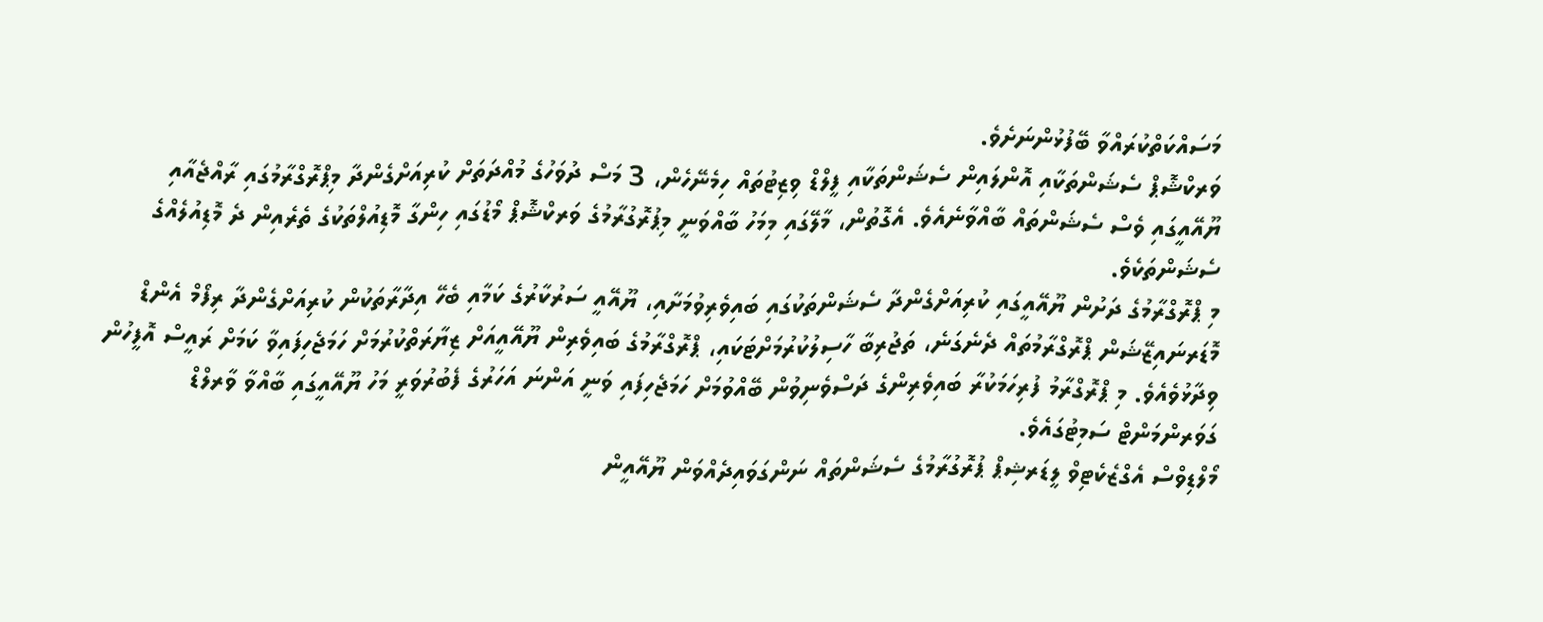މަސައްކަތްކުރައްވާ ބޭފުޅުންނަށެވެ.
ވަރކްޝޮޕް ސެޝަންތަކާއި އޮންލައިން ސެޝަންތަކާއި ފީލްޑް ވިޒިޓުތައް ހިމެނޭހެން، 3 މަސް ދުވަހުގެ މުއްދަތަށް ކުރިއަށްގެންދާ މިޕްރޮގްރާމުގައި ރާއްޖެއާއި ޔޫއޭއީގައި ވެސް ސެޝަންތައް ބާއްވާނެއެވެ. އެގޮތުން، މާލޭގައި މިމަހު ބާއްވަނީ މިޕުރޮގުރާމުގެ ވަރކްޝޮޕް މޯޑުގައި ހިންގާ މޮޑިއުލްތަކުގެ ތެރެއިން ދެ މޮޑިއުލެއްގެ ސެޝަންތަކެވެ.
މި ޕްރޮގްރާމުގެ ދަށުން ޔޫއޭއީގައި ކުރިއަށްގެންދާ ސެޝަންތަކުގައި ބައިވެރިވުމަށާއި، ޔޫއޭއީ ސަރުކާރުގެ ކަމާއި ބެހޭ އިދާރާތަކުން ކުރިއަށްގެންދާ ރިފޯމް އެންޑް މޮޑަރނައިޒޭޝަން ޕްރޮގްރާމުތައް ދެނެގަނެ، ތަޖުރިބާ ހާސިލުކުރުމަށްޓަކައި، ޕްރޮގްރާމުގެ ބައިވެރިން ޔޫއޭއީއަށް ޒިޔާރަތްކުރުމަށް ހަމަޖެހިފައިވާ ކަމަށް ރައީސް އޮފީހުން ވިދާޅުވެއެވެ. މި ޕްރޮގްރާމު ފުރިހަމަކުރާ ބައިވެރިންގެ ދަސްވެނިވުން ބޭއްވުމަށް ހަމަޖެހިފައި ވަނީ އަންނަ އަހަރުގެ ފެބުރުވަރީ މަހު ޔޫއޭއީގައި ބާއްވާ ވާރލްޑް ގަވަރންމަންޓް ސަމިޓުގައެވެ.
މޯލްޑިވްސް އެގްޒެކެޓިވް ލީޑަރޝިޕް ޕުރޮގުރާމުގެ ސެޝަންތައް ނަންގަވައިދެއްވަން ޔޫއޭއީން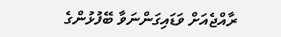ރާއްޖެއަށް ވަޑައިގަންނަވާ ބޭފުޅުންގެ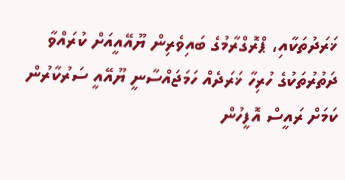ޚަރަދުތަކާއި، ޕްރޮގްރާމުގެ ބައިވެރިން ޔޫއޭއީއަށް ކުރައްވާ ދަތުރުތަކުގެ ހުރިހާ ޚަރަދެއް ހަމަޖައްސާނީ ޔޫއޭއީ ސަރުކާރުން ކަމަށް ރައީސް އޮފީހުން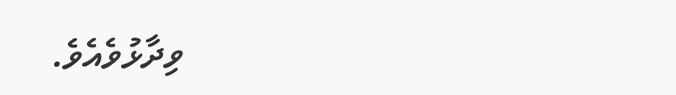ވިދާޅުވެއެވެ.